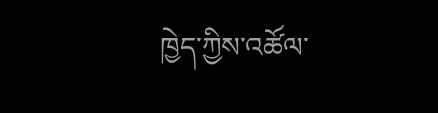ཁྱེད་ཀྱིས་འཚོལ་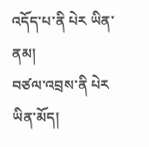འདོད་པ་ནི པེར ཡིན་ནམ།
བཙལ་འབྲས་ནི པེར ཡིན་མོད།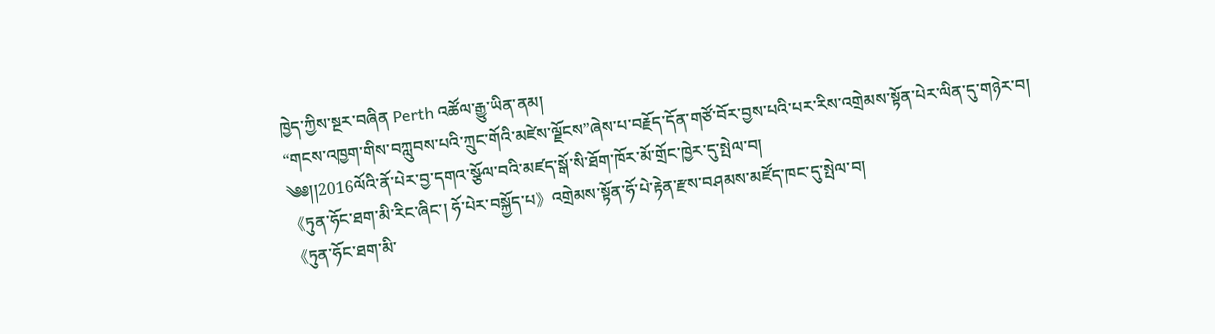ཁྱེད་ཀྱིས་སྔར་བཞིན Perth འཚོལ་རྒྱུ་ཡིན་ནམ།
“གངས་འཁྱག་གིས་བཀླུབས་པའི་ཀྲུང་གོའི་མཛེས་ལྗོངས”ཞེས་པ་བརྗོད་དོན་གཙོ་བོར་བྱས་པའི་པར་རིས་འགྲེམས་སྟོན་པེར་ལིན་དུ་གཉེར་བ།
༄༅།།2016ལོའི་ནོ་པེར་བྱ་དགའ་སྩོལ་བའི་མཛད་སྒོ་སི་ཐོག་ཁོར་མོ་གྲོང་ཁྱེར་དུ་སྤེལ་བ།
《ཏུན་ཧོང་ཐག་མི་རིང་ཞིང་། ཧོ་པེར་བསྐྱོད་པ》འགྲེམས་སྟོན་ཧོ་པེ་རྟེན་རྫས་བཤམས་མཛོད་ཁང་དུ་སྤེལ་བ།
《ཏུན་ཧོང་ཐག་མི་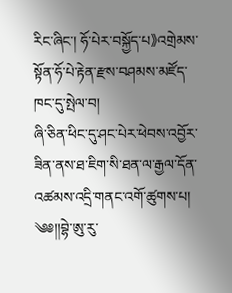རིང་ཞིང་། ཧོ་པེར་བསྐྱོད་པ》འགྲེམས་སྟོན་ཧོ་པེ་རྟེན་རྫས་བཤམས་མཛོད་ཁང་དུ་སྤེལ་བ།
ཞི་ཅིན་ཕིང་དུ་ཤང་པེར་ཕེབས་འབྱོར་ཟིན་ནས་ཐ་ཇིག་སི་ཐན་ལ་རྒྱལ་དོན་འཚམས་འདྲི་གནང་འགོ་ཚུགས་པ།
༄༅།།བྷེ་ཨུ་རུ་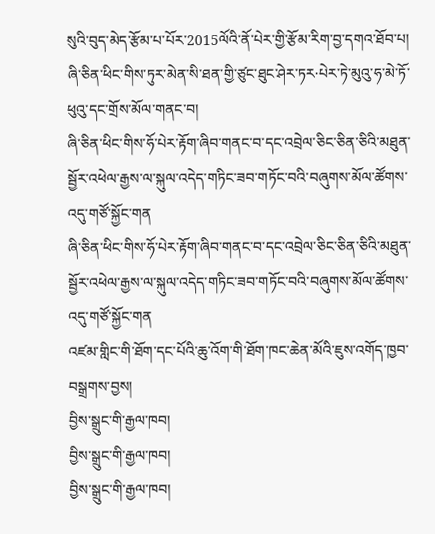སུའི་བུད་མེད་རྩོམ་པ་པོར་2015ལོའི་ནོ་པེར་གྱི་རྩོམ་རིག་བྱ་དགའ་ཐོབ་པ།
ཞི་ཅིན་ཕིང་གིས་ཏུར་མེན་སི་ཐན་གྱི་ཙུང་ཐུང་ཤེར་ཏར·པེར་ཏེ་མུའུ་ཧ་མེ་ཏོ་ཕུའུ་དང་གྲོས་མོལ་གནང་བ།
ཞི་ཅིན་ཕིང་གིས་ཧོ་པེར་རྟོག་ཞིབ་གནང་བ་དང་འབྲེལ་ཅིང་ཅིན་ཅིའི་མཐུན་སྦྱོར་འཕེལ་རྒྱས་ལ་སྐུལ་འདེད་གཏིང་ཟབ་གཏོང་བའི་བཞུགས་མོལ་ཚོགས་འདུ་གཙོ་སྐྱོང་གན
ཞི་ཅིན་ཕིང་གིས་ཧོ་པེར་རྟོག་ཞིབ་གནང་བ་དང་འབྲེལ་ཅིང་ཅིན་ཅིའི་མཐུན་སྦྱོར་འཕེལ་རྒྱས་ལ་སྐུལ་འདེད་གཏིང་ཟབ་གཏོང་བའི་བཞུགས་མོལ་ཚོགས་འདུ་གཙོ་སྐྱོང་གན
འཛམ་གླིང་གི་ཐོག་དང་པོའི་ཆུ་འོག་གི་ཐོག་ཁང་ཆེན་མོའི་ཇུས་འགོད་ཁྱབ་བསྒྲགས་བྱས།
བྱིས་སྒྲུང་གི་རྒྱལ་ཁབ།
བྱིས་སྒྲུང་གི་རྒྱལ་ཁབ།
བྱིས་སྒྲུང་གི་རྒྱལ་ཁབ།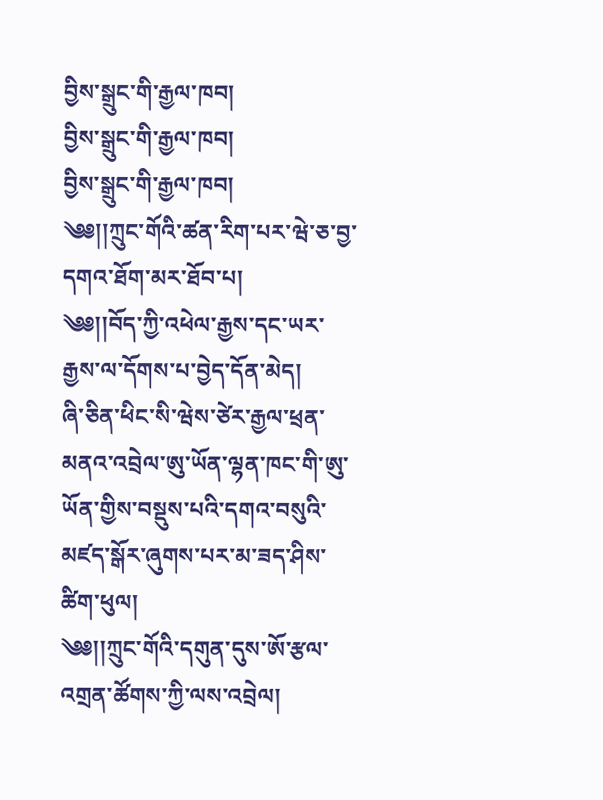བྱིས་སྒྲུང་གི་རྒྱལ་ཁབ།
བྱིས་སྒྲུང་གི་རྒྱལ་ཁབ།
བྱིས་སྒྲུང་གི་རྒྱལ་ཁབ།
༄༅།།ཀྲུང་གོའི་ཚན་རིག་པར་ཝེ་ཅ་བྱ་དགའ་ཐོག་མར་ཐོབ་པ།
༄༅།།བོད་ཀྱི་འཕེལ་རྒྱས་དང་ཡར་རྒྱས་ལ་དོགས་པ་བྱེད་དོན་མེད།
ཞི་ཅིན་ཕིང་སི་ཝེས་ཙེར་རྒྱལ་ཕྲན་མནའ་འབྲེལ་ཨུ་ཡོན་ལྷན་ཁང་གི་ཨུ་ཡོན་གྱིས་བསྡུས་པའི་དགའ་བསུའི་མཛད་སྒོར་ཞུགས་པར་མ་ཟད་ཤིས་ཚིག་ཕུལ།
༄༅།།ཀྲུང་གོའི་དགུན་དུས་ཨོ་རྩལ་འགྲན་ཚོགས་ཀྱི་ལས་འབྲེལ།